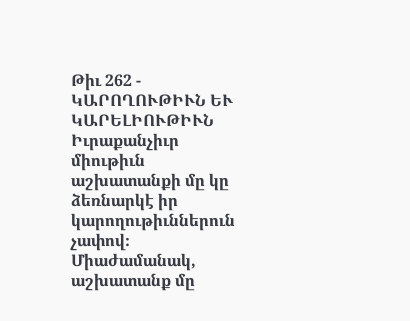Թիւ 262 - ԿԱՐՈՂՈՒԹԻՒՆ ԵՒ ԿԱՐԵԼԻՈՒԹԻՒՆ
Իւրաքանչիւր միութիւն աշխատանքի մը կը ձեռնարկէ իր կարողութիւններուն չափով։ Միաժամանակ, աշխատանք մը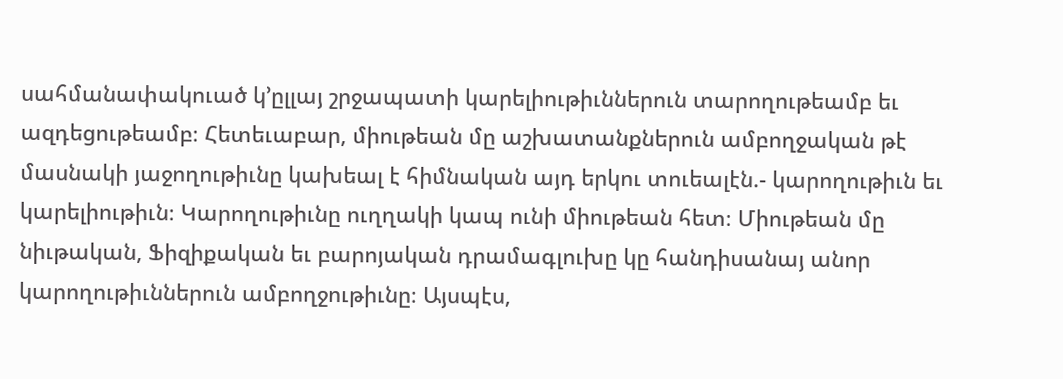սահմանափակուած կ’ըլլայ շրջապատի կարելիութիւններուն տարողութեամբ եւ ազդեցութեամբ։ Հետեւաբար, միութեան մը աշխատանքներուն ամբողջական թէ մասնակի յաջողութիւնը կախեալ է հիմնական այդ երկու տուեալէն.- կարողութիւն եւ կարելիութիւն։ Կարողութիւնը ուղղակի կապ ունի միութեան հետ։ Միութեան մը նիւթական, Ֆիզիքական եւ բարոյական դրամագլուխը կը հանդիսանայ անոր կարողութիւններուն ամբողջութիւնը։ Այսպէս,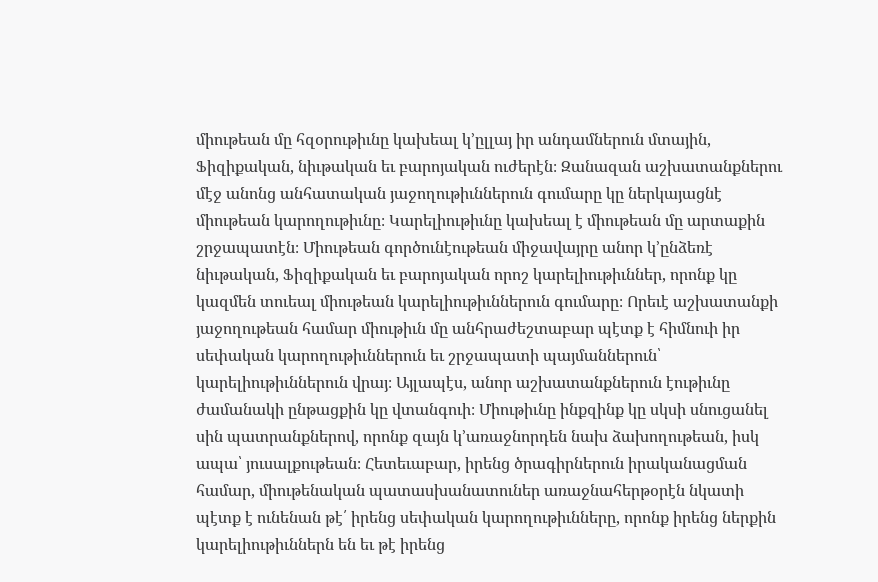միութեան մը հզօրութիւնը կախեալ կ’ըլլայ իր անդամներուն մտային, Ֆիզիքական, նիւթական եւ բարոյական ուժերէն։ Զանազան աշխատանքներու մէջ անոնց անհատական յաջողութիւններուն գումարը կը ներկայացնէ միութեան կարողութիւնը։ Կարելիութիւնը կախեալ է միութեան մը արտաքին շրջապատէն։ Միութեան գործունէութեան միջավայրը անոր կ’ընձեռէ նիւթական, Ֆիզիքական եւ բարոյական որոշ կարելիութիւններ, որոնք կը կազմեն տուեալ միութեան կարելիութիւններուն գումարը։ Որեւէ աշխատանքի յաջողութեան համար միութիւն մը անհրաժեշտաբար պէտք է հիմնուի իր սեփական կարողութիւններուն եւ շրջապատի պայմաններուն՝ կարելիութիւններուն վրայ։ Այլապէս, անոր աշխատանքներուն էութիւնը ժամանակի ընթացքին կը վտանգուի։ Միութիւնը ինքզինք կը սկսի սնուցանել սին պատրանքներով, որոնք զայն կ’առաջնորդեն նախ ձախողութեան, իսկ ապա՝ յուսալքութեան։ Հետեւաբար, իրենց ծրագիրներուն իրականացման համար, միութենական պատասխանատուներ առաջնահերթօրէն նկատի պէտք է ունենան թէ՛ իրենց սեփական կարողութիւնները, որոնք իրենց ներքին կարելիութիւններն են եւ թէ իրենց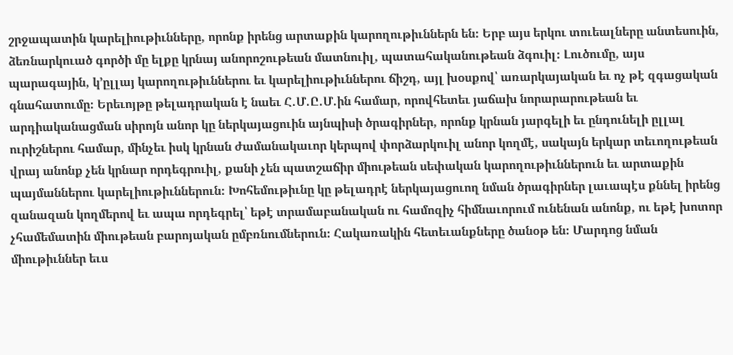շրջապատին կարելիութիւնները, որոնք իրենց արտաքին կարողութիւններն են։ Երբ այս երկու տուեալները անտեսուին, ձեռնարկուած գործի մը ելքը կրնայ անորոշութեան մատնուիլ, պատահականութեան ձգուիլ։ Լուծումը, այս պարագային, կ’ըլլայ կարողութիւններու եւ կարելիութիւններու ճիշդ, այլ խօսքով՝ առարկայական եւ ոչ թէ զգացական գնահատումը։ Երեւոյթը թելադրական է նաեւ Հ.Մ.Ը.Մ.ին համար, որովհետեւ յաճախ նորարարութեան եւ արդիականացման սիրոյն անոր կը ներկայացուին այնպիսի ծրագիրներ, որոնք կրնան յարգելի եւ ընդունելի ըլլալ ուրիշներու համար, մինչեւ իսկ կրնան ժամանակաւոր կերպով փորձարկուիլ անոր կողմէ, սակայն երկար տեւողութեան վրայ անոնք չեն կրնար որդեգրուիլ, քանի չեն պատշաճիր միութեան սեփական կարողութիւններուն եւ արտաքին պայմաններու կարելիութիւններուն։ Խոհեմութիւնը կը թելադրէ ներկայացուող նման ծրագիրներ լաւապէս քննել իրենց զանազան կողմերով եւ ապա որդեգրել՝ եթէ տրամաբանական ու համոզիչ հիմնաւորում ունենան անոնք, ու եթէ խոտոր չհամեմատին միութեան բարոյական ըմբռնումներուն։ Հակառակին հետեւանքները ծանօթ են։ Մարդոց նման միութիւններ եւս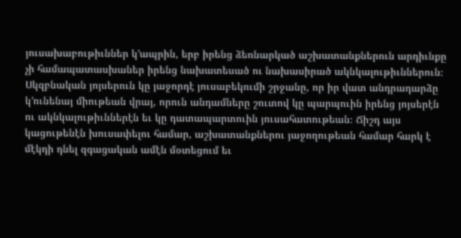յուսախաբութիւններ կ’ապրին, երբ իրենց ձեռնարկած աշխատանքներուն արդիւնքը չի համապատասխաներ իրենց նախատեսած ու նախասիրած ակնկալութիւններուն։ Սկզբնական յոյսերուն կը յաջորդէ յուսաբեկումի շրջանը, որ իր վատ անդրադարձը կ’ունենայ միութեան վրայ, որուն անդամները շուտով կը պարպուին իրենց յոյսերէն ու ակնկալութիւններէն եւ կը դատապարտուին յուսահատութեան։ Ճիշդ այս կացութենէն խուսափելու համար, աշխատանքներու յաջողութեան համար հարկ է մէկդի դնել զգացական ամէն մօտեցում եւ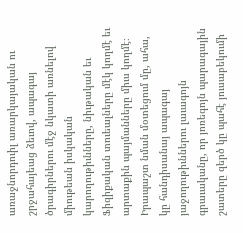առաջնորդուիլ առարկայական ու շրջահայեաց ձեւով, ապագայ ծրագիրներու մէջ նկատի առնելով միութեան իսկական կարողութիւնները, նիւթական եւ Ֆիզիքական տուեալները մէկ կողմէ եւ արտաքին պայմանները միւս կողմէ։ Իրապաշտ նման մօտեցում մը, ահա, կը հանդիսանայ ապագայ յաջողութիւններու լաւագոյն գրաւականը, որ յոռեգոյն պարագային շատերը զերծ կը պահէ յուսաբեկումի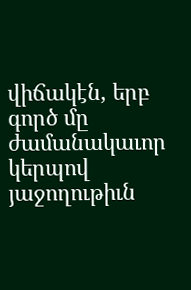վիճակէն, երբ գործ մը ժամանակաւոր կերպով յաջողութիւն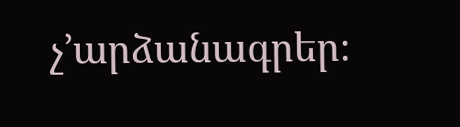չ’արձանագրեր։